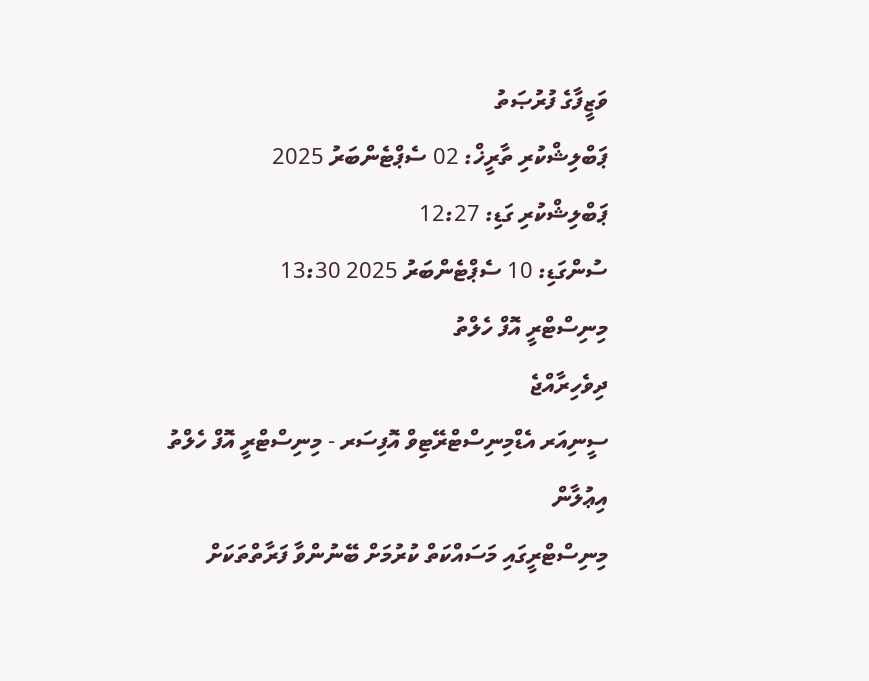ވަޒީފާގެ ފުރުޞަތު
ޕަބްލިޝްކުރި ތާރީޚް: 02 ސެޕްޓެންބަރު 2025
ޕަބްލިޝްކުރި ގަޑި: 12:27
ސުންގަޑި: 10 ސެޕްޓެންބަރު 2025 13:30
މިނިސްޓްރީ އޮފް ހެލްތު
ދިވެހިރާއްޖެ
ސީނިއަރ އެޑްމިނިސްޓްރޭޓިވް އޮފިސަރ - މިނިސްޓްރީ އޮފް ހެލްތު
އިޢުލާން
މިނިސްޓްރީގައި މަސައްކަތް ކުރުމަށް ބޭނުންވާ ފަރާތްތަކަށް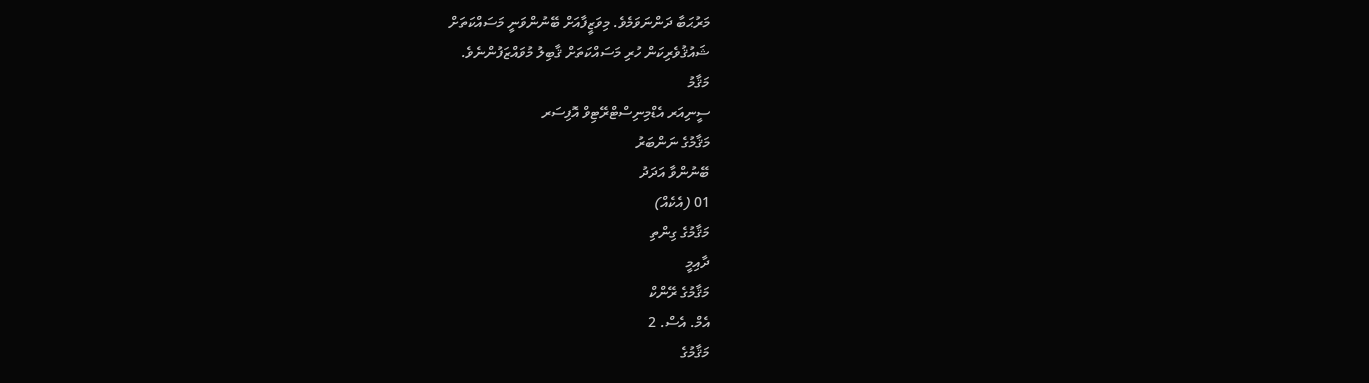މަރުޙަބާ ދަންނަވަމެވެ. މިވަޒީފާއަށް ބޭނުންވަނީ މަސައްކަތަށް
ޝައުޤުވެރިކަން ހުރި މަސައްކަތަށް ޤާބިލު މުވައްޒަފުންނެވެ.
މަޤާމު
ސީނިއަރ އެޑްމިނިސްޓްރޭޓިވް އޮފިސަރ
މަޤާމުގެ ނަންބަރު
ބޭނުންވާ އަދަދު
01 (އެކެއް)
މަޤާމުގެ ގިންތި
ދާއިމީ
މަޤާމުގެ ރޭންކް
އެމް. އެސް. 2
މަޤާމުގެ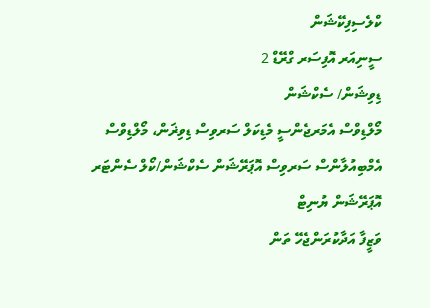ކްލެސިފިކޭޝަން
ސީނިއަރ އޮފިސަރ ގްރޭޑް 2
ޑިވިޝަން/ ސެކްޝަން
މޯލްޑިވްސް އެމަރޖެންސީ މެޑިކަލް ސަރވިސް ޑިވިޜަން، މޯލްޑިވްސް އެމްބިއުލާންސް ސަރވިސް އޮޕަރޭޝަން ސެކްޝަން/ކޯލް ސެންޓަރ އޮޕަރޭޝަން ޔުނިޓް
ވަޒީފާ އަދާކުރަންޖެހޭ ތަން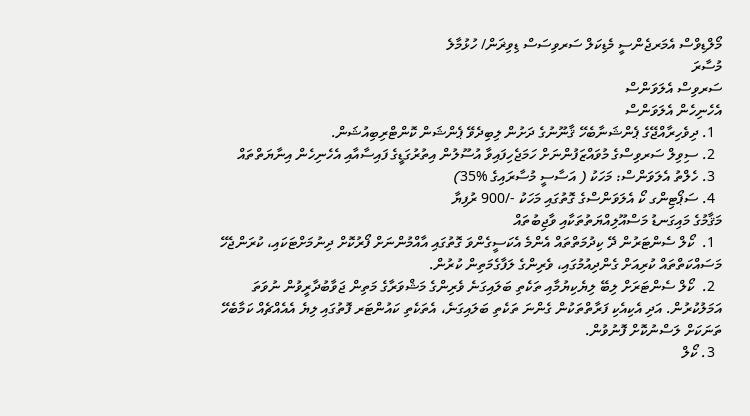މޯލްޑިވްސް އެމަރޖެންސީ މެޑިކަލް ސަރވިސަސް ޑިވިޜަން/ ހުޅުމާލެ
މުސާރަ
ސަރވިސް އެލަވަންސް
އެހެނިހެން އެލަވަންސް
  1. ދިވެހިރާއްޖޭގެ ޕެންޝަނާބެހޭ ޤާނޫނުގެ ދަށުން ލިބިދެވޭ ޕެންޝަން ކޮންޓްރިބިއުޝަން.
  2. ސިވިލް ސަރވިސްގެ މުވައްޒަފުންނަށް ހަމަޖެހިފައިވާ އުސޫލުން އިތުރުގަޑީގެ ފައިސާއާއި އެހެނިހެން އިނާޔަތްތައް
  3. ހެލްތު އެލަވަންސް: މަހަކު ( އަސާސީ މުސާރައިގެ %35)
  4. ސަޕޯޓިންގ ކޯ އެލަވަންސްގެ ގޮތުގައި މަހަކު -/900 ރުފިޔާ
މަޤާމުގެ މައިގަނޑު މަސްއޫލިއްޔަތުތަކާއި ވާޖިބުތައް
  1.  ކޯލް ސެންޓަރުން ދޭ ކިދުމަތްތައް އެންމެ އެކަސީގެންވަ ގޮތުގައި އާއްމުންނަށް ފޯރުކޮށް ދިނުމަށްޓަކައި، ކުރަންޖެހޭ މަސައްކަތްތައް ކުރިއަށް ގެންދިއުމުގައި، ވެރިންގެ ލަފާގެމަތިން ކުރުން.
  2.  ކޯލް ސެންޓަރަށް ލިބޭ ލިޔެކިޔުމާއި ތަކެތި ބަލައިގަނެ ވެރިންގެ މަޝްވަރާގެ މަތިން ޖަވާބުދާރީވުން ނުވަތަ އަމަލުކުރުން. އަދި އެކިއެކި ފަރާތްތަކުން ގެންނަ ތަކެތި ބަލައިގަނެ، އެތަކެތި ކައުންޓަރ ފޮތުގައި ލިޔެ އެއެއްޗެއް ކަމާބެހޭ ތަނަކަށް ލަސްނުކޮށް ފޮނުވުން.
  3. ކޯލް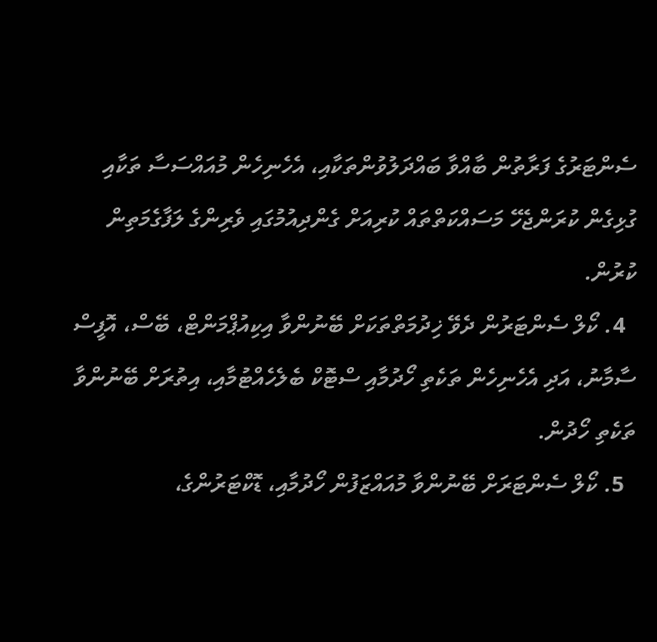ސެންޓަރުގެ ފަރާތުން ބާއްވާ ބައްދަލުވުންތަކާއި، އެހެނިހެން މުއައްސަސާ ތަކާއި ގުޅިގެން ކުރަންޖެހޭ މަސައްކަތްތައް ކުރިއަށް ގެންދިއުމުގައި ވެރިންގެ ލަފާގެމަތިން ކުރުން.
  4. ކޯލް ސެންޓަރުން ދެވޭ ޚިދުމަތްތަކަށް ބޭނުންވާ އިކިއުޕްމަންޓް، ބޭސް، އޮފީސް ސާމާނު، އަދި އެހެނިހެން ތަކެތި ހޯދުމާއި ސްޓޮކް ބެލެހެއްޓުމާއި، އިތުރަށް ބޭނުންވާ ތަކެތި ހޯދުން.
  5. ކޯލް ސެންޓަރަށް ބޭނުންވާ މުއައްޒަފުން ހޯދުމާއި، ޑޮކްޓަރުންގެ،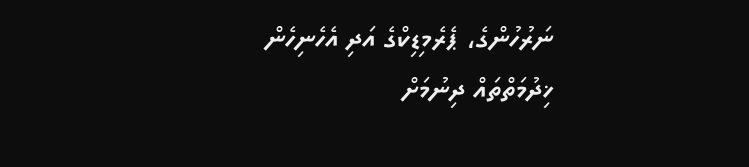ނަރުހުންގެ، ޕެރެމިޑިކްގެ އަދި އެހެނިހެން ޚިދުމަތްތައް ދިނުމަށް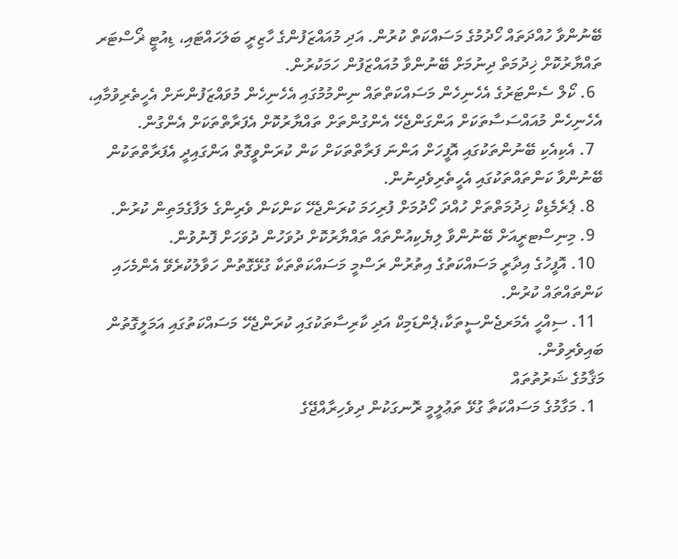ބޭނުންވާ ހުއްދަތައް ހޯދުމުގެ މަސައްކަތް ކުރުން. އަދި މުއައްޒަފުންގެ ހާޒިރީ ބަލަހައްޓައި، ޑިއުޓީ ޜޯސްޓަރ ތައްޔާރުކޮށް ޚިދުމަތް ދިނުމަށް ބޭނުންވާ މުއައްޒަފުން ހަމަކުރުން.
  6. ކޯލް ސެންޓަރުގެ އެހެނިހެން މަސައްކަތްތައް ނިންމުމުގައި އެހެނިހެން މުވައްޒަފުންނަށް އެހީތެރިވުމާއި، އެހެނިހެން މުއައްސަސާތަކަށް އަންގަންޖެހޭ އެންގުންތަށް ތައްޔާރުކޮށް އެފަރާތްތަކަށް އެންގުން.
  7. އެކިއެކި ބޭނުންތަކުގައި އޮފީހަށް އަންނަ ފަރާތްތަކަށް ކަން ކުރަންވީގޮތް އަންގައިދީ އެފަރާތްތަކުން ބޭނުންވާ ކަންތައްތަކުގައި އެހީތެރިވެދިނުން.
  8. ޕެރެމެޑިކް ޚިދުމަތްތަށް ހުއްދަ ހޯދުމަށް ފުރިހަމަ ކުރަންޖެހޭ ކަންކަން ވެރިންގެ ލަފާގެމަތިން ކުރުން.
  9. މިނިސްޓރީއަށް ބޭނުންވާ ލިޔެކިއުންތައް ތައްޔާރުކޮށް ދުވަހުން ދުވަހަށް ފޮނުވުން.
  10. އޮފީހުގެ އިދާރީ މަސައްކަތުގެ އިތުރުން ރަސްމީ މަސައްކަތްތަކާ ގުޅޭގޮތުން ހަވާލުކުރެވޭ އެންމެހައި ކަންތައްތައް ކުރުން.
  11. ސިއްހީ އެމަރޖެންސީތަކާ،ޕެންޑަމިކް އަދި ކާރިސާތަކުގައި ކުރަންޖެހޭ މަސައްކަތުގައި އަމަލީގޮތުން ބައިވެރިވުން.
މަޤާމުގެ ޝަރުތުތައް
  1. މަގާމުގެ މަސައްކަތާ ގުޅޭ ތަޢުލީމީ ރޮނގަކުން ދިވެހިރާއްޖޭގެ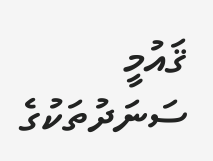ޤައުމީ ސަނަދުތަކުގެ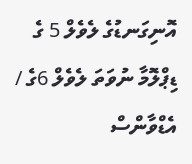އޮނިގަނޑުގެ ލެވެލް 5 ގެ ޑިޕްލޮމާ ނުވަތަ ލެވެލް 6ގެ / އެޑްވާންސް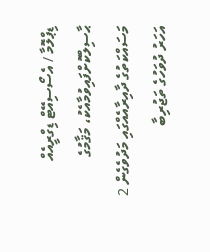ޑިޕްލޮމާ / އެސޯސިއޭޓް ޑިގްރީއެއް ޙާސިލްކޮށްފައިވުމާއެކު، މަޤާމުގެ މަސައްކަތުގެ ދާއިރާއެއްގައި މަދުވެގެން 2 އަހަރު ދުވަހުގެ ތަޖުރިބާ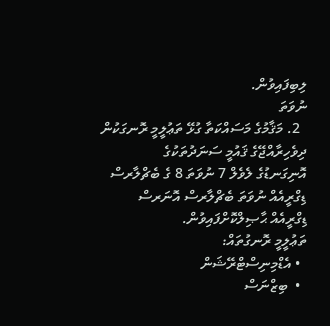ލިބިފައިވުން.
ނުވަތަ
  2. މަޤާމުގެ މަސައްކަތާ ގުޅޭ ތަޢުލީމީ ރޮނގަކުން ދިވެހިރާއްޖޭގެ ޤައުމީ ސަނަދުތަކުގެ        އޮނިގަނޑުގެ ލެވެލް 7 ނުވަތަ 8 ގެ ބެޗްލާރސް ޑިގްރީއެއް ނުވަތަ ބެޗްލާރސް އޮނަރސް    ޑިގްރީއެއް ޙާޞިލްކޮށްފައިވުން.
ތަޢުލީމީ ރޮނގުތައް:
  • އެޑްމިނިސްޓްރޭޝަން
  •  ބިޒްނަސް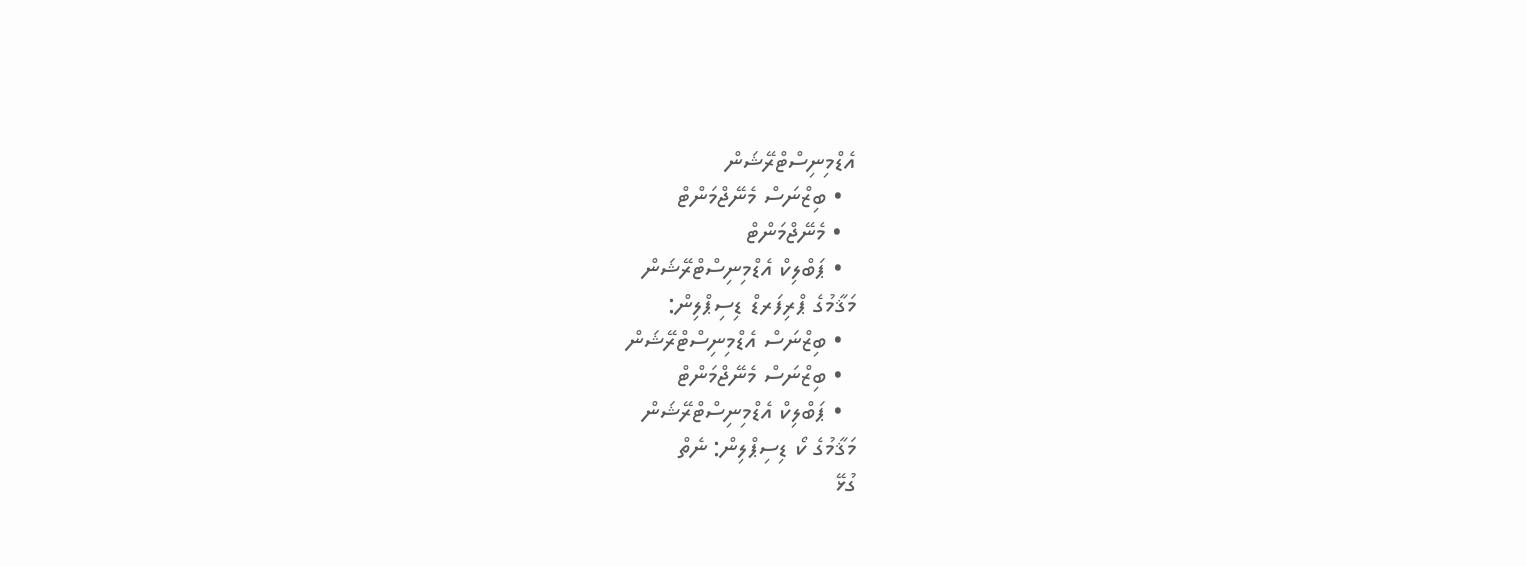އެޑްމިނިސްޓްރޭޝަން
  • ބިޒްނަސް މެނޭޖްމަންޓް
  • މެނޭޖްމަންޓް
  • ޕަބްލިކް އެޑްމިނިސްޓްރޭޝަން
މަޤާމުގެ ޕްރިފަރޑް ޑިސިޕްލިން:
  • ބިޒްނަސް އެޑްމިނިސްޓްރޭޝަން
  • ބިޒްނަސް މެނޭޖްމަންޓް
  • ޕަބްލިކް އެޑްމިނިސްޓްރޭޝަން
މަޤާމުގެ ކޯ ޑިސިޕްލިން: ނެތް
ގުޅޭ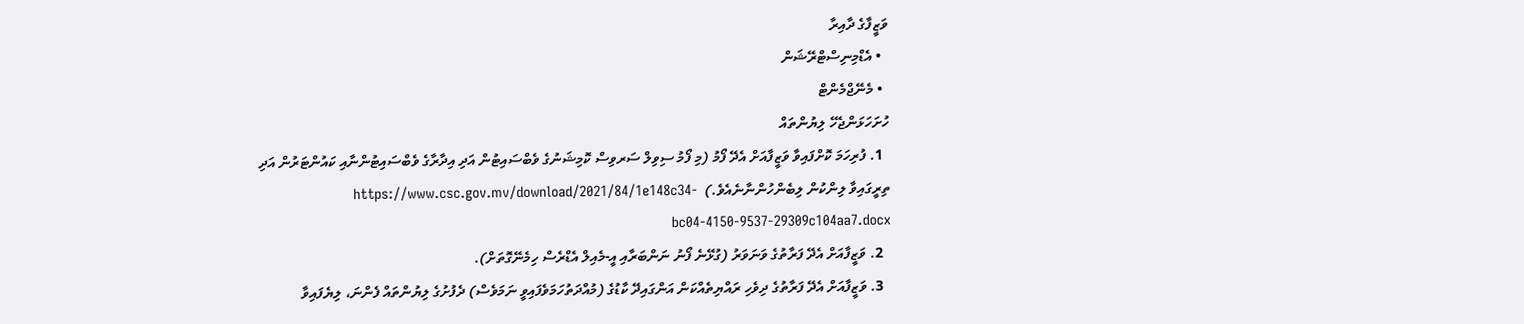ވަޒީފާގެ ދާއިރާ
  • އެޑްމިނިސްޓްރޭޝަން
  • މެނޭޖްމެންޓް
ހުށަހަޅަންޖެހޭ ލިޔުންތައް
  1. ފުރިހަމަ ކޮށްފައިވާ ވަޒީފާއަށް އެދޭ ފޯމު (މި ފޯމު ސިވިލް ސަރވިސް ކޮމިޝަނުގެ ވެބްސައިޓުން އަދި އިދާރާގެ ވެބްސައިޓުންނާއި ކައުންޓަރުން އަދި ތިރީގައިވާ ލިންކުން ލިބެންހުންނާނެއެވެ.)  https://www.csc.gov.mv/download/2021/84/1e148c34-bc04-4150-9537-29309c104aa7.docx
  2. ވަޒީފާއަށް އެދޭ ފަރާތުގެ ވަނަވަރު (ގުޅޭނެ ފޯނު ނަންބަރާއި އީ-މެއިލް އެޑްރެސް ހިމެނޭގޮތަށް).
  3. ވަޒީފާއަށް އެދޭ ފަރާތުގެ ދިވެހި ރައްޔިތެއްކަން އަންގައިދޭ ކާޑުގެ (މުއްދަތުހަމަވެފައިވީ ނަމަވެސް) ދެފުށުގެ ލިޔުންތައް ފެންނަ، ލިޔެފައިވާ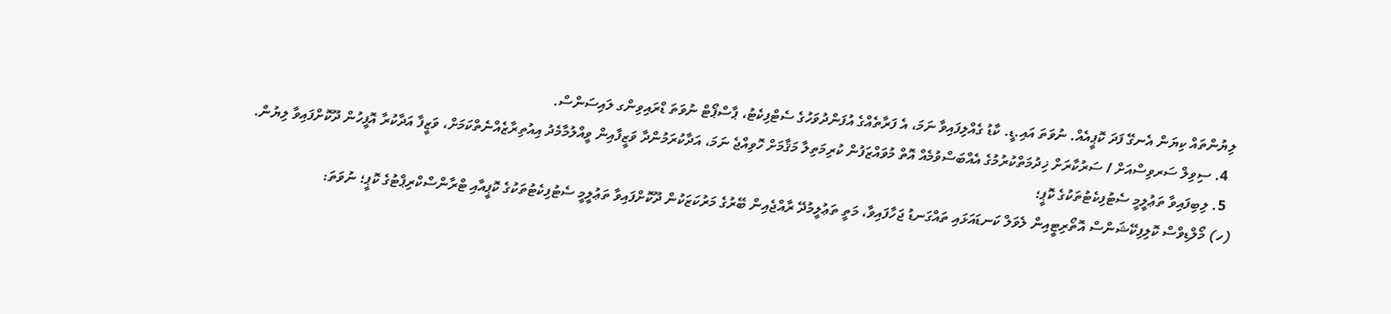ލިޔުންތައް ކިޔަން އެނގޭ ފަދަ ކޮޕީއެއް. ނުވަތަ އައި.ޑީ. ކާޑު ގެއްލިފައިވާ ނަމަ، އެ ފަރާތެއްގެ އުފަންދުވަހުގެ ސެޓްފިކެޓު، ޕާސްޕޯޓް ނުވަތަ ޑްރައިވިންގ ލައިސަންސް.
  4. ސިވިލް ސަރވިސްއަށް / ސަރުކާރަށް ޚިދުމަތްކުރުމުގެ އެއްބަސްވުމެއް އޮތް މުވައްޒަފުން ކުރިމަތިލާ މަޤާމަށް ހޮވިއްޖެ ނަމަ، އަދާކުރަމުންދާ ވަޒީފާއިން ވީއްލުމާމެދު އިއުތިރާޒެއްނެތްކަމަށް، ވަޒީފާ އަދާކުރާ އޮފީހުން ދޫކޮށްފައިވާ ލިޔުން.
  5. ލިބިފައިވާ ތަޢުލީމީ ސެޓުފިކެޓުތަކުގެ ކޮޕީ؛
(ހ) މޯލްޑިވްސް ކޮލިފިކޭޝަންސް އޮތޯރިޓީއިން ލެވަލް ކަނޑައަޅައި ތައްގަނޑު ޖަހާފައިވާ، މަތީ ތަޢުލީމުދޭ ރާއްޖެއިން ބޭރުގެ މަރުކަޒަކުން ދޫކޮށްފައިވާ ތަޢުލީމީ ސެޓުފިކެޓުތަކުގެ ކޮޕީއާއި ޓްރާންސްކްރިޕްޓުގެ ކޮޕީ؛ ނުވަތަ: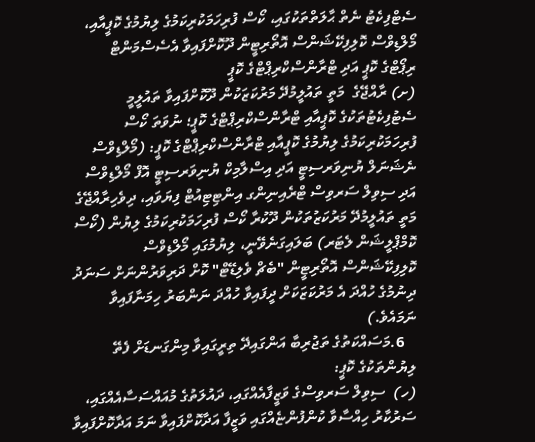ސެޓްފިކެޓު ނެތް ޙާލަތްތަކުގައި، ކޯސް ފުރިހަމަކުރިކަމުގެ ލިޔުމުގެ ކޮޕީއާއި، މޯލްޑިވްސް ކޮލިފިކޭޝަންސް އޮތޯރިޓީން ދޫކޮށްފައިވާ އެސެސްމަންޓް ރިޕޯޓްގެ ކޮޕީ އަދި ޓްރާންސްކްރިޕްޓްގެ ކޮޕީ
(ށ) ރާއްޖޭގެ  މަތީ ތައުލީމުދޭ މަރުކަޒަކުން ދޫކޮށްފައިވާ ތައުލީމީ ސެޓުފިކެޓުތަކުގެ ކޮޕީއާއި ޓްރާންސްކްރިޕްޓްގެ ކޮޕީ؛ ނުވަތަ ކޯސް ފުރިހަމަކުރިކަމުގެ ލިޔުމުގެ ކޮޕީއާއި ޓްރާންސްކްރިޕްޓްގެ ކޮޕީ: (މޯލްޑިވްސް ނެޝަނަލް ޔުނިވަރސިޓީ އަދި އިސްލާމިކް ޔުނިވަރސިޓީ އޮފް މޯލްޑިވްސް އަދި ސިވިލް ސަރވިސް ޓްރެއިނިންގ އިންޓިޓިއުޓް ފިޔަވައި، ދިވެހިރާއްޖޭގެ މަތީ ތައުލީމުދޭ މަރުކަޒުތަކުން ދޫކުރާ ކޯސް ފުރިހަމަކުރިކަމުގެ ލިޔުން (ކޯސް ކޮމްޕްލީޝަން ލެޓަރ) ބަލައިގަނެވޭނީ، ލިޔުމުގައި މޯލްޑިވްސް ކޮލިފިކޭޝަންސް އޮތޯރިޓީން "ބެޗް ވެލިޑޭޓް" ކޮށް ދަރިވަރުންނަށް ސަނަދު ދިނުމުގެ ހުއްދަ އެ މަރުކަޒަކަށް ދީފައިވާ ހުއްދަ ނަންބަރު ހިމަނާފައިވާ ނަމައެވެ.)
   6.މަސައްކަތުގެ ތަޖުރިބާ އަންގައިދޭ ތިރީގައިވާ މިންގަނޑަށް ފެތޭ ލިޔުންތަކުގެ ކޮޕީ:
(ހ)  ސިވިލް ސަރވިސްގެ ވަޒީފާއެއްގައި، ދައުލަތުގެ މުއައްސަސާއެއްގައި، ސަރުކާރު ހިއްސާވާ ކުންފުންޏެއްގައި ވަޒީފާ އަދާކޮށްފައިވާ ނަމަ އަދާކޮށްފައިވާ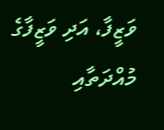ވަޒީފާ، އަދި ވަޒީފާގެ މުއްދަތާއި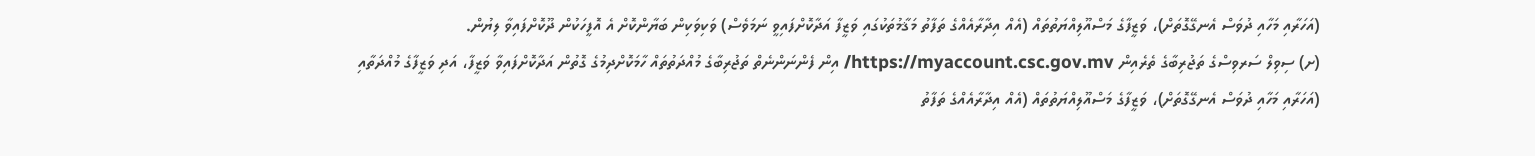(އަހަރާއި މަހާއި ދުވަސް އެނގޭގޮތަށް)، ވަޒީފާގެ މަސްއޫލިއްޔަތުތައް (އެއް އިދާރާއެއްގެ ތަފާތު މަޤާމުތަކުގައި ވަޒީފާ އަދާކޮށްފައިވީ ނަމަވެސް) ވަކިވަކިން ބަޔާންކޮށް އެ އޮފީހަކުން ދޫކޮށްފައިވާ ލިޔުން.
(ށ) ސިވިލް ސަރވިސްގެ ތަޖުރިބާގެ ތެރެއިން https://myaccount.csc.gov.mv/ އިން ފެންނަންނެތް ތަޖުރިބާގެ މުއްދަތުތައް ހާމަކޮށްދިމުގެ ގޮތުން އަދާކޮށްފައިވާ ވަޒީފާ، އަދި ވަޒީފާގެ މުއްދަތާއި (އަހަރާއި މަހާއި ދުވަސް އެނގޭގޮތަށް)، ވަޒީފާގެ މަސްއޫލިއްޔަތުތައް (އެއް އިދާރާއެއްގެ ތަފާތު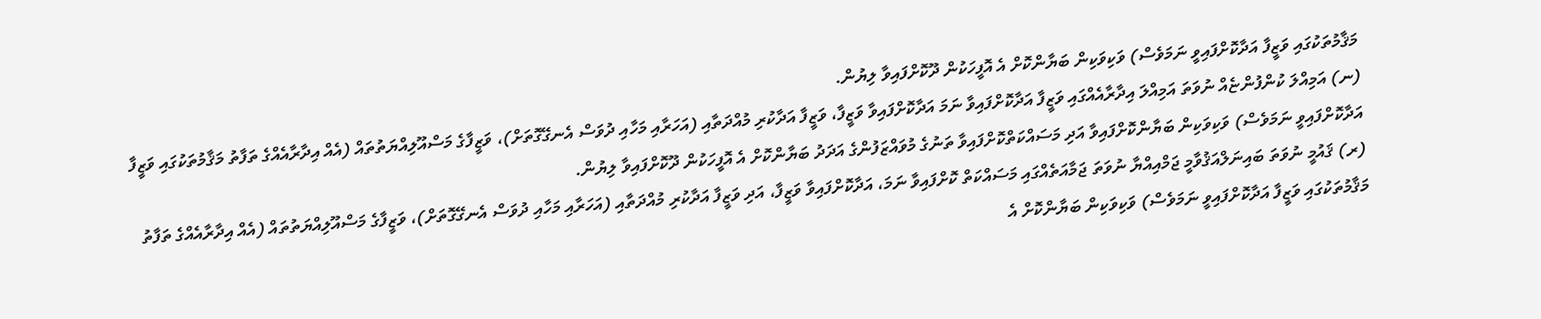މަޤާމުތަކުގައި ވަޒީފާ އަދާކޮށްފައިވީ ނަމަވެސް) ވަކިވަކިން ބަޔާންކޮށް އެ އޮފީހަކުން ދޫކޮށްފައިވާ ލިޔުން.
(ނ) އަމިއްލަ ކުންފުންޏެއް ނުވަތަ އަމިއްލަ އިދާރާއެއްގައި ވަޒީފާ އަދާކޮށްފައިވާ ނަމަ އަދާކޮށްފައިވާ ވަޒީފާ، ވަޒީފާ އަދާކުރި މުއްދަތާއި (އަހަރާއި މަހާއި ދުވަސް އެނގޭގޮތަށް)، ވަޒީފާގެ މަސްއޫލިއްޔަތުތައް (އެއް އިދާރާއެއްގެ ތަފާތު މަޤާމުތަކުގައި ވަޒީފާ އަދާކޮށްފައިވީ ނަމަވެސް) ވަކިވަކިން ބަޔާންކޮށްފައިވާ އަދި މަސައްކަތްކޮށްފައިވާ ތަނުގެ މުވައްޒަފުންގެ އަދަދު ބަޔާންކޮށް އެ އޮފީހަކުން ދޫކޮށްފައިވާ ލިޔުން.
(ރ) ޤައުމީ ނުވަތަ ބައިނަލްއަޤުވާމީ ޖަމްއިއްޔާ ނުވަތަ ޖަމާއަތެއްގައި މަސައްކަތް ކޮށްފައިވާ ނަމަ، އަދާކޮށްފައިވާ ވަޒީފާ، އަދި ވަޒީފާ އަދާކުރި މުއްދަތާއި (އަހަރާއި މަހާއި ދުވަސް އެނގޭގޮތަށް)، ވަޒީފާގެ މަސްއޫލިއްޔަތުތައް (އެއް އިދާރާއެއްގެ ތަފާތު މަޤާމުތަކުގައި ވަޒީފާ އަދާކޮށްފައިވީ ނަމަވެސް) ވަކިވަކިން ބަޔާންކޮށް އެ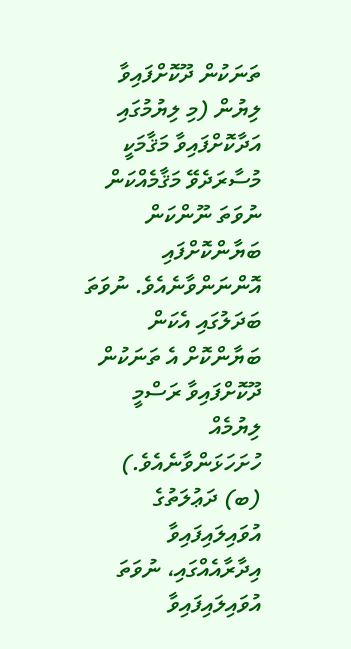ތަނަކުން ދޫކޮށްފައިވާ ލިޔުން (މި ލިޔުމުގައި އަދާކޮށްފައިވާ މަޤާމަކީ މުސާރަދެވޭ މަޤާމެއްކަން ނުވަތަ ނޫންކަން ބަޔާންކޮށްފައި އޮންނަންވާނެއެވެ. ނުވަތަ ބަދަލުގައި އެކަން ބަޔާންކޮށް އެ ތަނަކުން ދޫކޮށްފައިވާ ރަސްމީ ލިޔުމެއް ހުށަހަޅަންވާނެއެވެ.)
(ބ) ދަޢުލަތުގެ އުވައިލައިފައިވާ އިދާރާއެއްގައި، ނުވަތަ އުވައިލައިފައިވާ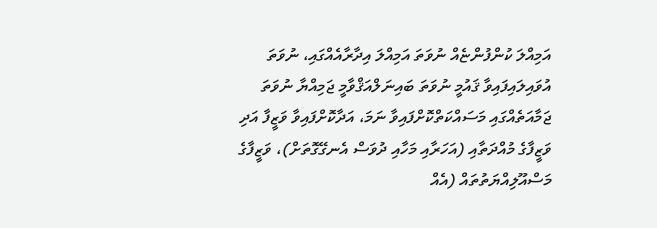އަމިއްލަ ކުންފުންޏެއް ނުވަތަ އަމިއްލަ އިދާރާއެއްގައި، ނުވަތަ އުވައިލައިފައިވާ ޤައުމީ ނުވަތަ ބައިނަލްއަޤްވާމީ ޖަމިއްޔާ ނުވަތަ ޖަމާއަތެއްގައި މަސައްކަތްކޮށްފައިވާ ނަމަ، އަދާކޮށްފައިވާ ވަޒީފާ އަދި ވަޒީފާގެ މުއްދަތާއި (އަހަރާއި މަހާއި ދުވަސް އެނގޭގޮތަށް)، ވަޒީފާގެ މަސްއޫލިއްޔަތުތައް (އެއް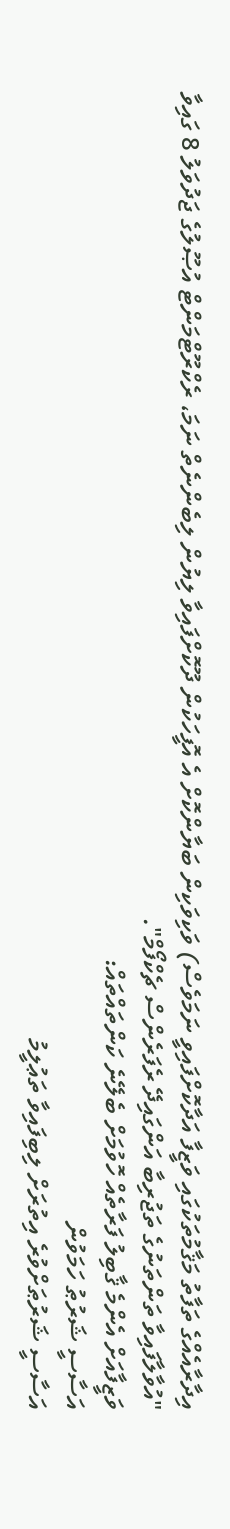އިދާރާއެއްގެ ތަފާތު މަޤާމުތަކުގައި ވަޒީފާ އަދާކޮށްފައިވީ ނަމަވެސް) ވަކިވަކިން ބަޔާންކޮށް އެ އޮފީހަކުން ދޫކޮށްފައިވާ ލިޔުން ލިބެންނެތް ނަމަ، ރެކްރޫޓްމަންޓް އުޞޫލުގެ ޖަދުވަލު 8 ގައިވާ "އުވާލާފައިވާ ތަންތަނުގެ ތަޖުރިބާ އަންގައިދޭ ރެފަރެންސް ޗެކްފޯމް".
ވަޒީފާއަށް އެންމެ ޤާބިލު ފަރާތެއް ހޮވުމަށް ބެލޭނެ ކަންތައްތައް:
އަސާސީ ޝަރުޠު ހަމަވުން
އަސާސީ ޝަރުޠަށްވުރެ އިތުރަށް ލިބިފައިވާ ތަޢުލީމު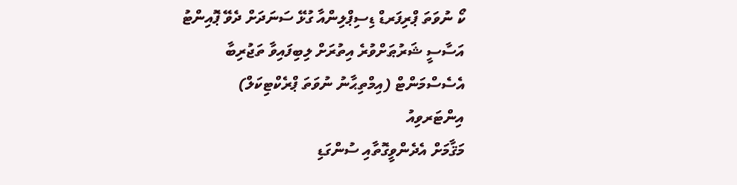ކޯ ނުވަތަ ޕްރިފަރޑް ޑިސިޕްލިންއާ ގުޅޭ ސަނަދަށް ދެވޭ ޕޮއިންޓު
އަސާސީ ޝަރުޠަށްވުރެ އިތުރަށް ލިބިފައިވާ ތަޖުރިބާ
އެސެސްމަންޓް (އިމްތިޙާނު ނުވަތަ ޕްރެކްޓިކަލް)
އިންޓަރވިއު
މަޤާމަށް އެދެންވީގޮތާއި ސުންގަޑި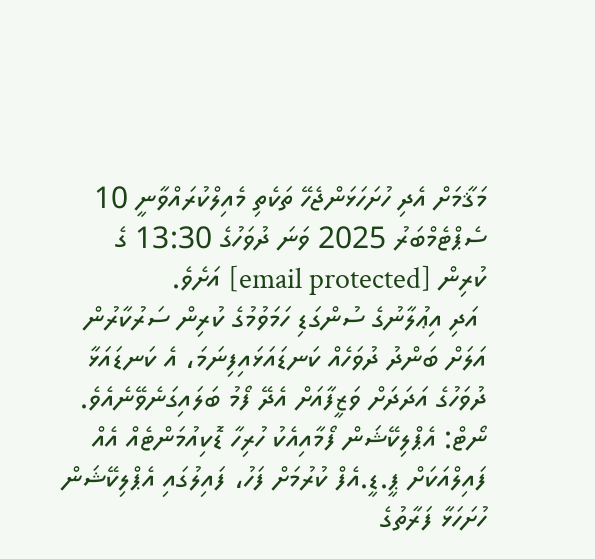މަޤާމަށް އެދި ހުށަހަޅަންޖެހޭ ތަކެތި މެއިލްކުރައްވާނީ 10 ސެޕްޓެމްބަރު 2025 ވަނަ ދުވަހުގެ 13:30 ގެ ކުރިން [email protected] އަށެވެ.
 އަދި އިޢުލާނުގެ ސުންގަޑި ހަމަވުމުގެ ކުރިން ސަރުކާރުން އަލަށް ބަންދު ދުވަހެއް ކަނޑައަޅައިފިނަމަ، އެ ކަނޑައަޅާ ދުވަހުގެ އަދަދަށް ވަޒީފާއަށް އެދޭ ފޯމު ބަލައިގަނެވޭނެއެވެ.
ނޯޓް: އެޕްލިކޭޝަން ފޯމާއިއެކު ހުރިހާ ޑޮކިއުމަންޓެއް އެއް ފައިލްއަކަށް ޕީ.ޑީ.އެފް ކުރުމަށް ފަހު، ފައިލުގައި އެޕްލިކޭޝަން ހުށަހަޅާ ފަރާތުގެ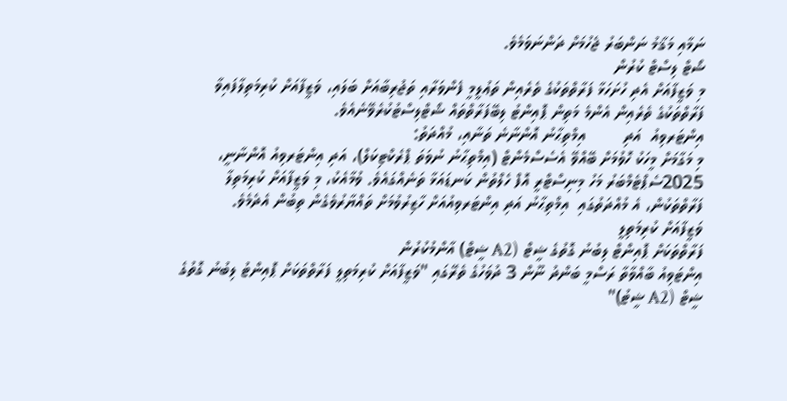ނަމާއި މަޤާމު ނަންބަރު ޖެހުމަށް ދަންނަވަމެވެ.
ޝޯޓް ލިސްޓް ކުރުން
މި ވަޒީފާއަށް އެދި ހުށަހަޅާ ފަރާތްތަކުގެ ތެރެއިން ތަޢުލީމީ ފެންވަރާއި ތަޖުރިބާއަށް ބަލައި، ވަޒީފާއަށް ކުރިމަތިލާފައިވާ ފަރާތްތަކުގެ ތެރެއިން އެންމެ މަތިން ޕޮއިންޓު ލިބޭފަރާތްތައް ޝޯޓްލިސްޓުކުރެވޭނެއެވެ.
އިންޓަރވިއު  އަދި        އިމްތިޙާނު އޮންނާނެ ތަނާއި، މުއްދަތު:
މި މަގާމަށް މީހަކު ހޮވުމަށް ބޭއްވޭ އެސެސްމެންޓް (އިމްތިޙާނު ނުވަތަ ޕްރެކްޓިކަލް)، އަދި އިންޓަރވިއު އޮންނާނީ، 2025ސެޕްޓެމްބަރު މަހު މިނިސްޓްރީ އޮފް ހެލްތުން ކަނޑައަޅާ ތަނެއްގައެވެ. ވުމާއެކު، މި ވަޒީފާއަށް ކުރިމަތިލާ ފަރާތްތަކުން، އެ މުއްދަތުގައި  އިމްތިޙާނު އަދި އިންޓަރވިއުއަށް ހާޒިރުވުމަށް ތައްޔާރުވެގެން ތިބުން އެދެމެވެ.
ވަޒީފާއަށް ކުރިމަތިލީ
ފަރާތްތަކަށް ޕޮއިންޓް ލިބުނު ގޮތުގެ ޝީޓް (A2 ޝީޓް) އާންމުކުރުން
އިންޓަވިއު ބާއްވާތާ ރަސްމީ ބަންދު ނޫން 3 ދުވަހުގެ ތެރޭގައި "ވަޒީފާއަށް ކުރިމަތިލީ ފަރާތްތަކަށް ޕޮއިންޓު ލިބުނު ގޮތުގެ ޝީޓް (A2 ޝީޓު)"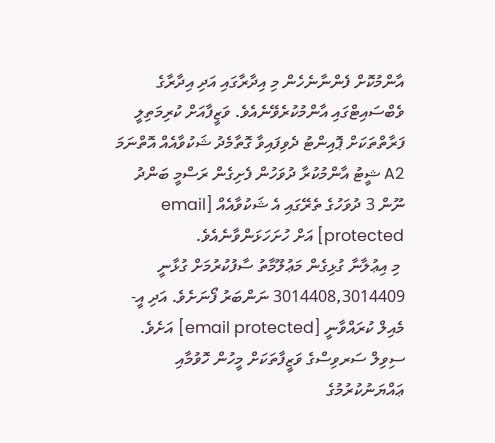އާންމުކޮށް ފެންނާނެހެން މި އިދާރާގައި އަދި އިދާރާގެ ވެބްސައިޓްގައި އާންމުކުރެވޭނެއެވެ. ވަޒީފާއަށް ކުރިމަތިލީ ފަރާތްތަކަށް ޕޮއިންޓު ދެވިފައިވާ ގޮތާމެދު ޝަކުވާއެއް އޮތްނަމަ A2 ޝީޓު އާންމުކުރާ ދުވަހުން ފެށިގެން ރަސްމީ ބަންދު ނޫން 3 ދުވަހުގެ ތެރޭގައި އެ ޝަކުވާއެއް [email protected] އަށް ހުށަހަޅަންވާނެއެވެ.
 މި އިޢުލާނާ ގުޅިގެން މަޢުލޫމާތު ސާފުކުރުމަށް ގުޅާނީ 3014408,3014409 ނަންބަރު ފޯނަށެވެ. އަދި އީ-މެއިލް ކުރައްވާނީ [email protected] އަށެވެ. ސިވިލް ސަރވިސްގެ ވަޒީފާތަކަށް މީހުން ހޮވުމާއި ޢައްޔަނުކުރުމުގެ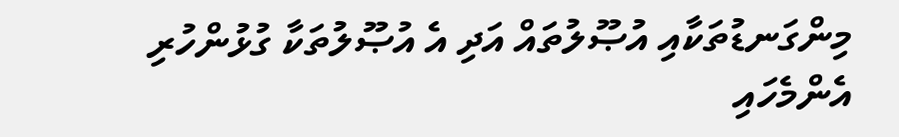މިންގަނޑުތަކާއި އުޞޫލުތައް އަދި އެ އުޞޫލުތަކާ ގުޅުންހުރި އެންމެހައި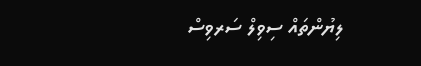ލިޔުންތައް ސިވިލް ސަރވިސް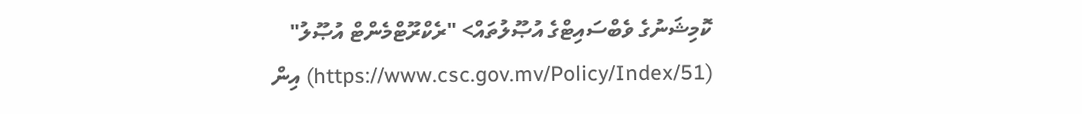ކޮމިޝަނުގެ ވެބްސައިޓްގެ އުޞޫލުތައް> "ރެކްރޫޓްމެންޓް އުޞޫލު" (https://www.csc.gov.mv/Policy/Index/51) އިން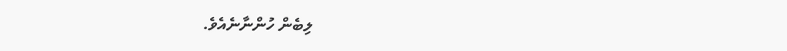ލިބެން ހުންނާނެއެވެ.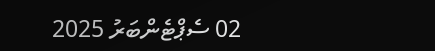02 ސެޕްޓެންބަރު 2025